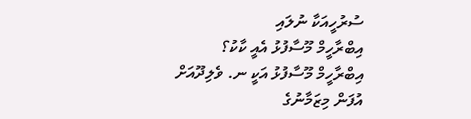ސުރުހީއަކާ ނުލައި
އިބްރާހީމް މޫސާފުޅު އެއީ ކާކު؟
އިބްރާހީމް މޫސާފުޅު އަކީ ނ. ވެލިދޫއަށް އުފަން މިޒަމާނުގެ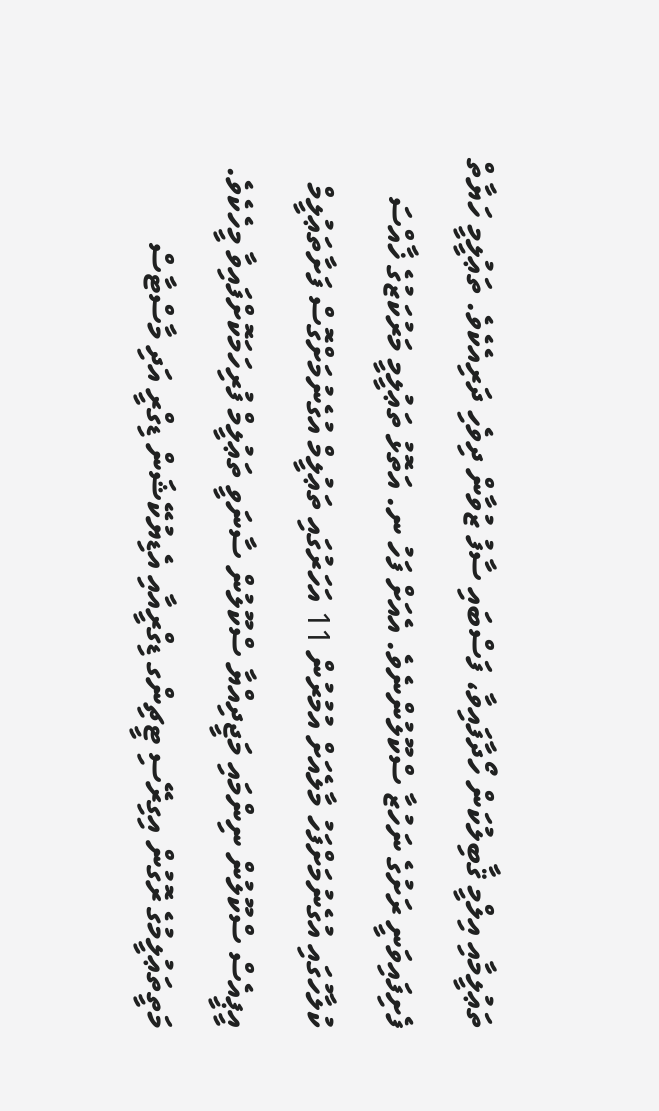ތަޢުލީމާއި އިލްމީ ޤާބިލުކަން ހޯދާފައިވާ، ފަސްބައި ސާފު ޒުވާން ދިވެހި ދަރިއެކެވެ. ތަޢުލީމީ ހަޔާތް ފެށިފައިވަނީ ރަށުގެ ނަހުޒާ ސްކޫލުންނެވެ. އެއަށް ފަހު ނ. އަތޮޅު ތަޢުލީމީ މަރުކަޒުގެ ޚާއްސަ ކުލާހުގައި އުގެނުމަށްފަހު މާލެއަށް އުމުރުން 11 އަހަރުގައި ތަޢުލީމް އުގެނުމަށްގޮސް ފަށާތަޢުލީމް އީޕީއެސް ސްކޫލުން ނިންމައި މަޖީދިއްޔާ ސްކޫލުން ސާނަވީ ތަޢުލީމް ފުރިހަމަކޮށްފައިވާ މީހެކެވެ. މަތީތަޢުލީމުގެ ރޮގުން އިގިރޭސި ޓީޗިންގ ޑިގްރީއާއި އެޑިޔުކޭޝަން ޑިގްރީ އަދި މާސްޓާސް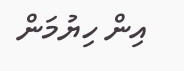އިން ހިޔުމަން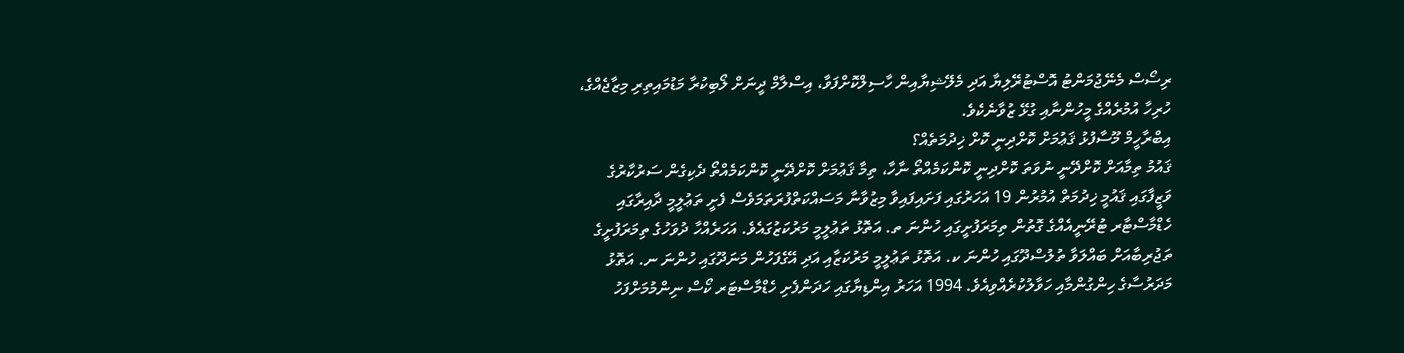ރިސޯސް މެނޭޖުމަންޓު އޮސްޓުރޭލިޔާ އަދި މެލޭޝިޔާއިން ހާސިލްކޮށްފަވާ، އިސްލާމް ދީނަށް ލޯބިކުރާ މަޑުމައިތިރި މިޒާޖެއްގެ، ހުރިހާ އުމުރެއްގެ މީހުންނާއި ގުޅޭ ޒުވާނެކެވެ.
އިބްރާހީމް މޫސާފުޅު ޤަޢުމަށް ކޮށްދިނީ ކޮށް ޚިދުމަތެއް؟
ޤައުމު ތިމާއަށް ކޮށްދޭނީ ނުވަތަ ކޮށްދިނީ ކޮންކަމެއްތޯ ނާހާ، ތިމާ ޤަޢުމަށް ކޮށްދޭނީ ކޮންކަމެއްތޯ ދެކިގެން ސަރުކާރުގެ ވަޒީފާގައި ޤައުމީ ޚިދުމަތް އުމުރުން 19 އަހަރުގައި ފަށައިފައިވާ މިޒުވާނާ މަސައްކަތްފުރަތަމަވެސް ފެށީ ތަޢުލީމީ ދާއިރާގައި ހެޑްމާސްޓާރ ޓުރޭނީއެއްގެ ގޮތުން ތިމަރަފުށީގައި ހުންނަ ތ. އަތޮޅު ތަޢުލީމީ މަރުކަޒުގައެވެ. އަހަރެއްހާ ދުވަހުގެ ތިމަރަފުށީގެ ތަޖުރިބާއަށް ބައްލަވާ ތުލުސްދޫގައި ހުންނަ ކ. އަތޮޅު ތަޢުލީމީ މަރުކަޒާއި އަދި އޭގެފަހުން މަނަދޫގައި ހުންނަ ނ. އަތޮޅު މަދަރުސާގެ ހިންގުންމާއި ހަވާލުކުރެއްވިއެވެ. 1994 އަހަރު އިންޑިޔާގައި ހަދަންފެށި ހެޑްމާސްޓަރ ކޯސް ނިންމުމަށްފަހު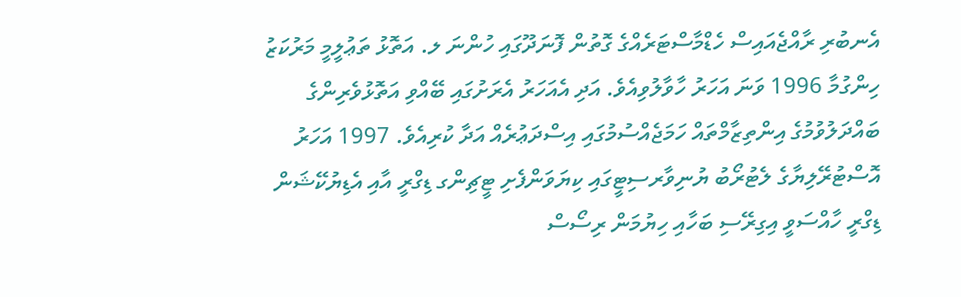އެނބުރި ރާއްޖެއައިސް ހެޑްމާސްޓަރެއްގެ ގޮތުން ފޮނަދޫގައި ހުންނަ ލ. އަތޮޅު ތަޢުލީމީ މަރުކަޒު ހިންގުމާ 1996 ވަނަ އަހަރު ހާވާލުވިއެވެ. އަދި އެއަހަރު އެރަށުގައި ބޭއްވި އަތޮޅުވެރިންގެ ބައްދަލުވުމުގެ އިންތިޒާމްތައް ހަމަޖެއްސުމުގައި އިސްދަޢުރެއް އަދާ ކުރިއެވެ. 1997 އަހަރު އޮސްޓުރޭލިޔާގެ ލެޓުރޯބު ޔުނިވާރސިޓީގައި ކިޔަވަންފެށި ޓީޗިންގ ޑިގްރީ އާއި އެޑިޔުކޭޝަން ޑިގްރީ ހާއްސަވީ އިގިރޭސި ބަހާއި ހިޔުމަން ރިސޯސް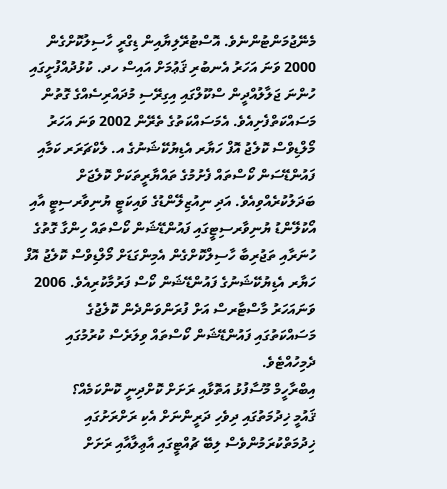މެނޭޖުމަންޓުންނެވެ. އޮސްޓުރޭލިޔާއިން ޑިގްރީ ހާސިލުކޮށްގެން 2000 ވަނަ އަހަރު އެނބުރި ޤަޢުމަށް އައިސް ހދ. ކުޅުދުއްފުށީގައި ހުންނަ ޖަލާލުއްދީން ސްކޫލްގައި އިގިރޭސި މުދައްރިސެއްގެ ގޮތުން މަސައްކަތްފެށިއެވެ. އެމަސައްކަތުގެ ތެރޭން 2002 ވަނަ އަހަރު މޯލްޑިވްސް ކޮލެޖު އޮފް ހަޔާރ އެޑިޔުކޭޝަނުގެ އ. ލެކްޗަރަރ ކަމާއި ފައުންޑޭސަން ކޯސްތައް ފެށުމުގެ ތައްޔާރީތަކަށް ކޮލެޖަށް ބަދަލުކުރެއްވިއެވެ. އަދި ނިއުޒިލޭންޑުގެ ވައިކަޓީ ޔުނިވާރސިޓީ އާއި އޯކުލޭންޑު ޔުނިވާރސިޓީގައި ފައުންޑޭޝަން ކޯސްތައް ހިންގާ ގޮތުގެ ހުނަރާއި ތަޖުރިބާ ހާސިލްކޮށްގެން އެމިންގަޑަށް މޯލްޑިވްސް ކޮލެޖު އޮފް ހަޔާރ އެޑިޔުކޭޝަނުގެ ފައުންޑޭޝަން ކޯސް ފަރުމާކުރިއެވެ. 2006 ވަނައަހަރު މާސްޓާރސް އަށް ފުރަންވަންދެން ކޮލެޖުގެ މަސައްކަތުގައި ފައުންޑޭޝަން ކޯސްތައް ވިލަރެސް ކުރުމުގައި ދެމިހުއްޓެވެ.
އިބްރާހީމް މޫސާފުޅު އަތޮޅާއި ރަށަށް ކޮށްދިނީ ކޮންކަމެއް؟
ޤައުމީ ޚިދުމަތުގައި ދިވެހި ދަރީންނަށް އެކި ރަށްރަށުގައި ޚިދުމަތްކުރަމުންވެސް ލިބޭ ޗުއްޓީގައި އާޢިލާއާއި ރަށަށް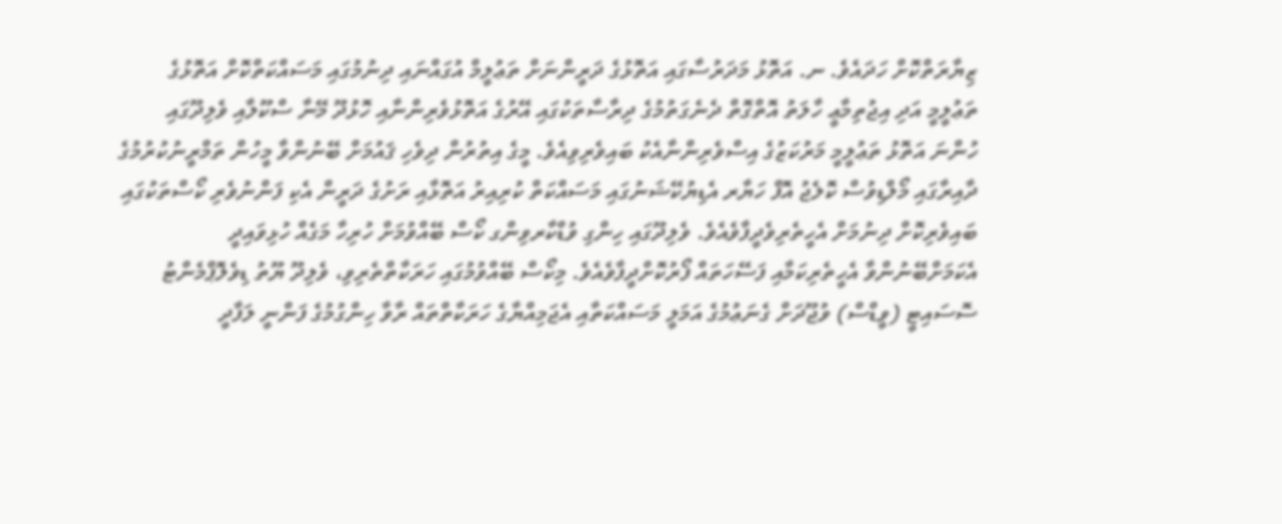ޒިޔާރަތްކޮށް ހަދައެވެ. ނ. އަތޮޅު މަދަރުސާގައި އަތޮޅުގެ ދަރީންނަށް ތަޢުލީމް އުގައްނައި ދިނުމުގައި މަސައްކަތްކޮށް އަތޮޅުގެ ތަޢުލީމީ އަދި އިޖުތިމާޢީ ހާލަތު އޮތްގޮތް ދެނެގަތުމުގެ ދިރާސާތަކުގައި އޭރުގެ އަތޮޅުވެރިންނާއި ހޮޅުދޫ މޭނާ ސްކޫލާއި ވެލިދޫގައި ހުންނަ އަތޮޅު ތަޢުލީމީ މަރުކަޒުގެ އިސްވެރިންނާއެކު ބައިވެރިވިއެވެ. މީގެ އިތުރުން ދިވެހި ޤައުމަށް ބޭނުންވާ މީހުން ތަމްރީނުކުރުމުގެ ދާއިރާގައި މޯލްޑިވުސް ކޮލެޖު އޮފް ހަޔާރ އެޑިޔުކޭޝަނުގައި މަސައްކަތް ކުރިއިރު އަތޮޅާއި ރަށުގެ ދަރީން އެކި ފަންނުވެރި ކޯސްތަކުގައި ބައިވެރިކޮށް ދިނުމަށް އެހީތެރިވެދީފާވެއެވެ. ވެލިދޫގައި ހިންގި ވުޑްކާރވިންގ ކޯސް ބޭއްވުމަށް ހުރިހާ މަގެއް ހުޅިވައިދީ އެކަމަށްބޭނުންވާ އެހީތެރިކަމާއި ފަސޭހަތައް ފޯރުކޮށްދީފާވެއެވެ. މިކޯސް ބޭއްވުމުގައި ހަރަކާތްތެރިވި، ވެލިދޫ ޔޫތު ޑިވެލޮޕްމެންޓު ސޮސައިޓީ (ވީޑްސް) ވުޖޫދަށް ގެނަޢުމުގެ އަމަލީ މަސައްކަތާއި އެޖަމިއްޔާގެ ހަރަކާތްތައް ރާވާ ހިންގުމުގެ ފަންނީ ލަފާދީ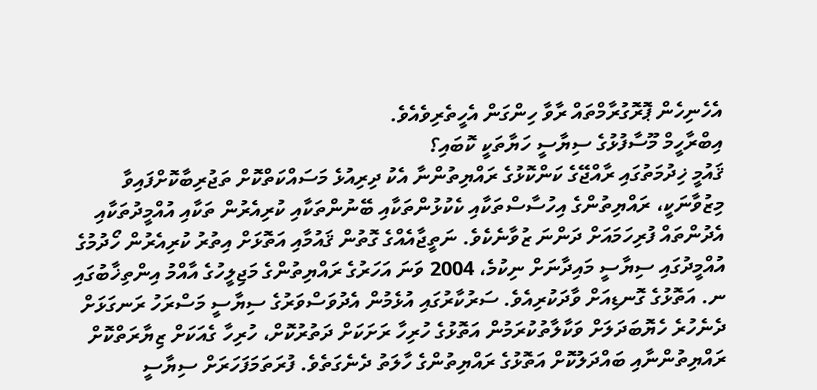އެހެނިހެން ޕޮރޮގުރާމްތައް ރާވާ ހިންގަން އެހީތެރިވެއެވެ.
އިބްރާހީމް މޫސާފުޅުގެ ސިޔާސީ ހަޔާތަކީ ކޮބައި؟
ޤައުމީ ޚިދުމަތުގައި ރާއްޖޭގެ ކަންކޮޅުގެ ރައްޔިތުންނާ އެކު ދިރިއުޅެ މަސައްކަތްކޮށް ތަޖުރިބާކޮށްފައިވާ މިޒުވާނަކީ، ރައްޔިތުންގެ އިހުސާސްތަކާއި ކެކުޅުންތަކާއި ބޭނުންތަކާއި ކުރިއެރުން ތަކާއި އުއްމީދުތަކާއި އެދުންތައް ފުރިހަމައަށް ދަންނަ ޒުވާނެކެވެ. ނަތީޖާއެއްގެ ގޮތުން ޤައުމާއި އަތޮޅަށް އިތުރު ކުރިއެރުން ހޯދުމުގެ އުއްމީދުގައި ސިޔާސީ މައިދާނަށް ނިކުމެ، 2004 ވަނަ އަހަރުގެ ރައްޔިތުންގެ މަޖިލީހުގެ އާއްމު އިންތިޚާބުގައި ނ. އަތޮޅުގެ ގޮނޑިއަށް ވާދަކުރިއެވެ. ސަރުކާރުގައި އުޅެމުން އެދުވަސްވަރުގެ ސިޔާސީ މަސްރަހު ރަނގަޅަށް ދެނެހުރެ ހެޔޮބަދަލަށް ވަކާލާތުކުރަމުން އަތޮޅުގެ ހުރިހާ ރަށަކަށް ދަތުރުކޮށް، ހުރިހާ ގެއަކަށް ޒިޔާރަތްކޮށް ރައްޔިތުންނާއި ބައްދަލުކޮށް އަތޮޅުގެ ރައްޔިތުންގެ ހާލަތު ދެނެގަތެވެ. ފުރަތަމަފަހަރަށް ސިޔާސީ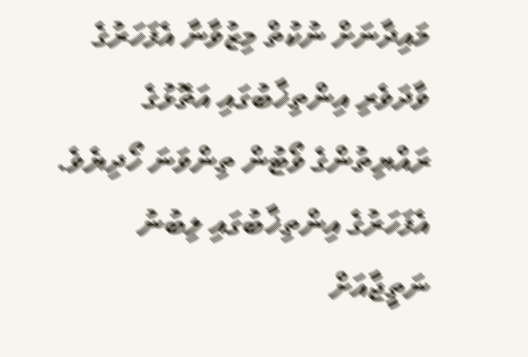މައިދާނަށް ނުކުތް މިޒުވާނާ އެފަހަރުގެ ވާދަވެރި އިންތިޚާބުގައި އަތޮޅުގެ ރައްޔިތުންގެ ވޯޓުން ތިންވަނަ ހޯދިޔެވެ. އެފަހަރުގެ އިންތިޚާބުގައި ލިބުނު ނަތީޖާއަށް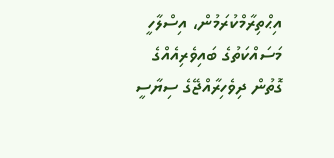އިޙްތިރާމްކުރަމުން، އިސްލާހީ މަސައްކަތުގެ ބައިވެރިއެއްގެ ގޮތުން ދިވެހިރާއްޖޭގެ ސިޔާސީ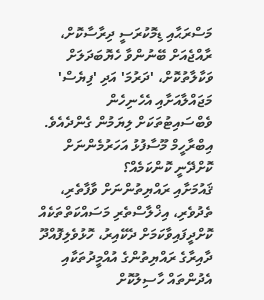މަސްރަޙާއި ޑިމޮކުރަސީ ދިރާސާކޮށް، ރާއްޖެއަށް ބޭނުންވާ ހެޔޮބަދަލަށް ވަކާލާތުކޮށް، 'ދަރުމަ' އަދި 'ފިޔެސް' މަޖައްލާއަށާއި އެހެނިހެން ވެބްސައިޓުތަކަށް ލިޔަމުން ގެންދެއެވެ.
އިބްރާހީމް މޫސާފުޅު އަހަރުމެންނަށް ކޮށްދޭނީ ކޮންކަމެއް؟
ޤައުމަށާއި ރައްޔިތުންނަށް ވާފާތެރި، ތެދުވެރި، އިޚްލާސްތެރި މަސައްކަތްތަކެއް ކޮށްދީފައިވާކަމަށް ދެކޭއިރު، ހޮޅުވެލިފޮއްދޫ ދާއިރާގެ ރައްޔިތުންގެ އުއްމީދުތަކާއި އެދުންތައް ހާސިލުކޮށް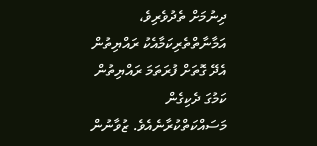ދިނުމަށް ތެދުވެރިވެ، އަމާނާތްތެރިކަމާއެކު ރައްޔިތުން އެދޭ ގޮތަށް ފުރަތަމަ ރައްޔިތުން ކަމުގަ ދެކިގެން މަސައްކަތްކުރާނެއެވެ. ޒުވާނުން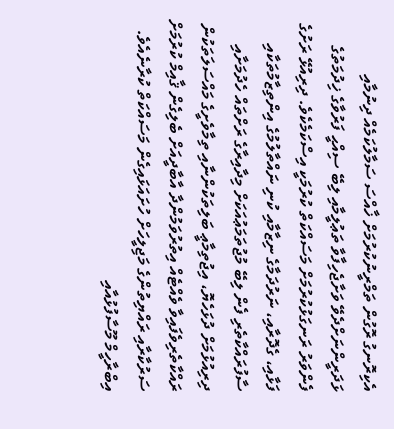އެކިރޮނގު ރޮގުން ތަމްރީނުކުރުމަށް ޚާއްސަ ސަމާލުކަމެއް ދިނުމާއި ޅަދަރީންނަށްދެވޭ ވަށާޖެހިފާވާ ތަޢުލީމާއި ލިބޭ ސިއްޙީ ފަރުވާގެ ޚިދުމަތުގެ ފެންވަރު ރަނގަޅުކުރުމަށް މަސައްކަތް ކުރުމަކީ އިސްކަމެކެވެ. ދިރިއުޅޭ ރަށުގެ ފަޅާއި، ގެދޮރާއި، ނަރުދަމާގެ ނިޒާމާއި ކުނި ނައްތާލުމުގެ އިންތިޒާމުތަކާއި ސާފުރައްކާތެރި ފެން ލިބޭ މުޖުތަމަޢުއަކަށް މިދާއިރާގެ ރަށްތައް ހެދުމަށާއި ދިރިއުޅުމަށް ދުޅަހެޔޮ، އިޖުތިމާޢީ ބަލިތަކުންނާއި ތިމާވެށީގެ މައްސަލަތަކުން ރައްކާތެރިވެފައިވާ ވެއްޓެއް އިތުރުވަމުންދާ އާބާދީއަށް ބެލިގެން ޤާއިމް ކުރުމަށް ސަރުކާރާއި ރައްޔިތުންގެ މަޖިލީހަށް ހުށައަޅައިގެން މަސައްކަތް ކުރާނެއެވެ.
އިބްރާހީމް މޫސާފުޅުއާއި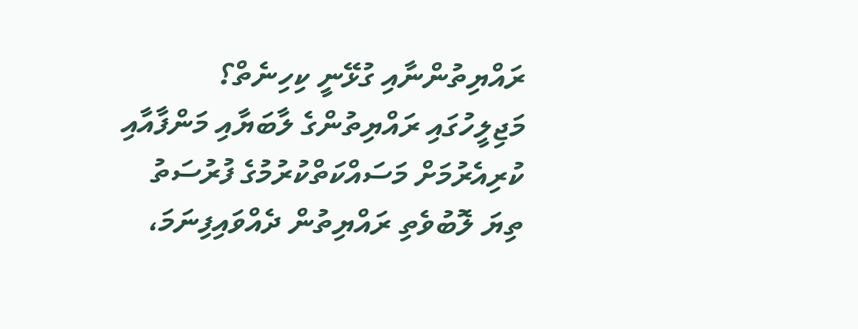ރައްޔިތުންނާއި ގުޅޭނީ ކިހިނެތް؟
މަޖިލީހުގައި ރައްޔިތުންގެ ލާބަޔާއި މަންފާއާއި ކުރިއެރުމަށް މަސައްކަތްކުރުމުގެ ފުރުސަތު ތިޔަ ލޮބުވެތި ރައްޔިތުން ދެއްވައިފިނަމަ،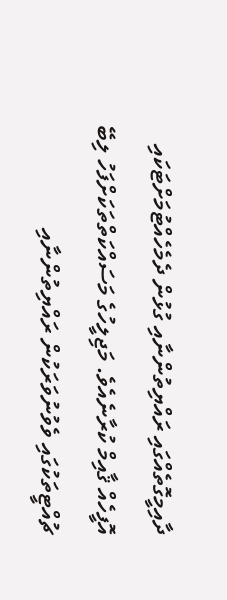ދާއިމީގޮތެއްގައި ރައްޔިތުންނާއި ގުޅުން ދެމެހެއްޓުމަށްޓަކައި އޮފީހެއް ޤާއިމް ކުރާނެއެވެ. މަޖިލީހުގެ މަސައްކަތްތަކަށްފަހު ލިބޭ ޗުއްޓީތަކުގައި ވެވުނުވަރަކުން ރައްޔިތުންނާއި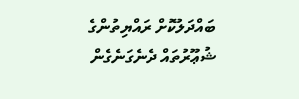ބައްދަލުކޮށް ރައްޔިތުންގެ ޝުޢޫރުތައް ދެނެގަނެގެން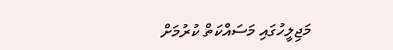މަޖިލީހުގައި މަސައްކަތް ކުރުމަށް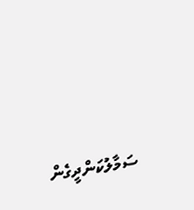ސަމާލުކަންދީގެން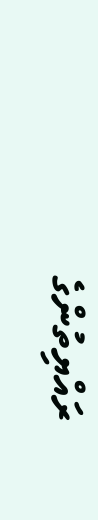ރައްޔިތުންގެ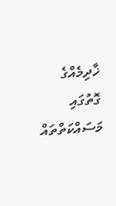ޚާދިމެއްގެ ގޮތުގައި މަސައްކަތްތައް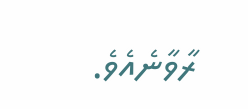ރާވާނެއެވެ.